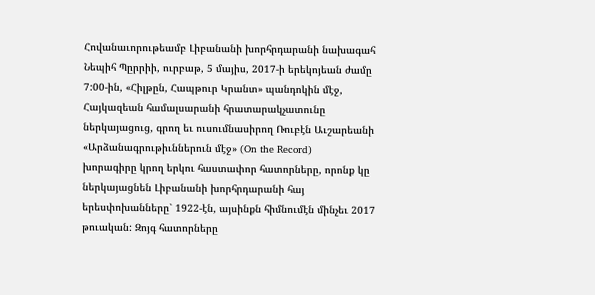Հովանաւորութեամբ Լիբանանի խորհրդարանի նախագահ Նեպիհ Պըրրիի, ուրբաթ, 5 մայիս, 2017-ի երեկոյեան ժամը 7:00-ին, «Հիլթըն, Հապթուր Կրանտ» պանդոկին մէջ, Հայկազեան համալսարանի հրատարակչատունը ներկայացուց, գրող եւ ուսումնասիրող Ռուբէն Աւշարեանի «Արձանագրութիւններուն մէջ» (On the Record)
խորագիրը կրող երկու հաստափոր հատորները, որոնք կը ներկայացնեն Լիբանանի խորհրդարանի հայ երեսփոխանները` 1922-էն, այսինքն հիմնումէն մինչեւ 2017 թուական: Զոյգ հատորները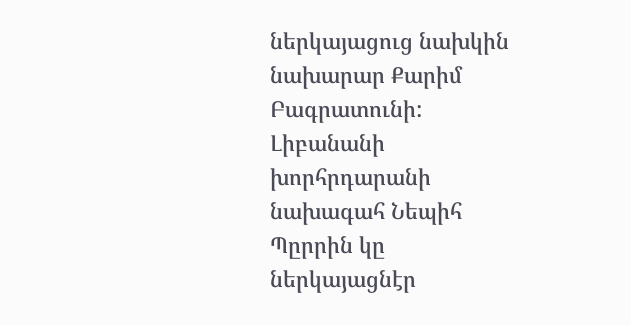ներկայացուց նախկին նախարար Քարիմ Բագրատունի: Լիբանանի խորհրդարանի նախագահ Նեպիհ Պըրրին կը ներկայացնէր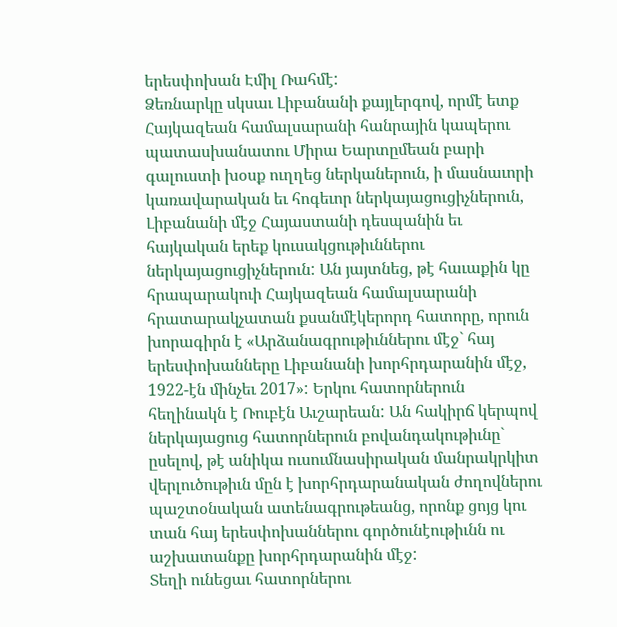երեսփոխան Էմիլ Ռահմէ:
Ձեռնարկը սկսաւ Լիբանանի քայլերգով, որմէ ետք Հայկազեան համալսարանի հանրային կապերու պատասխանատու Միրա Եարտըմեան բարի գալուստի խօսք ուղղեց ներկաներուն, ի մասնաւորի կառավարական եւ հոգեւոր ներկայացուցիչներուն, Լիբանանի մէջ Հայաստանի դեսպանին եւ հայկական երեք կուսակցութիւններու ներկայացուցիչներուն: Ան յայտնեց, թէ հաւաքին կը հրապարակուի Հայկազեան համալսարանի հրատարակչատան քսանմէկերորդ հատորը, որուն խորագիրն է «Արձանագրութիւններու մէջ` հայ երեսփոխանները Լիբանանի խորհրդարանին մէջ, 1922-էն մինչեւ 2017»: Երկու հատորներուն հեղինակն է Ռուբէն Աւշարեան: Ան հակիրճ կերպով ներկայացուց հատորներուն բովանդակութիւնը` ըսելով, թէ անիկա ուսումնասիրական մանրակրկիտ վերլուծութիւն մըն է խորհրդարանական ժողովներու պաշտօնական ատենագրութեանց, որոնք ցոյց կու տան հայ երեսփոխաններու գործունէութիւնն ու աշխատանքը խորհրդարանին մէջ:
Տեղի ունեցաւ հատորներու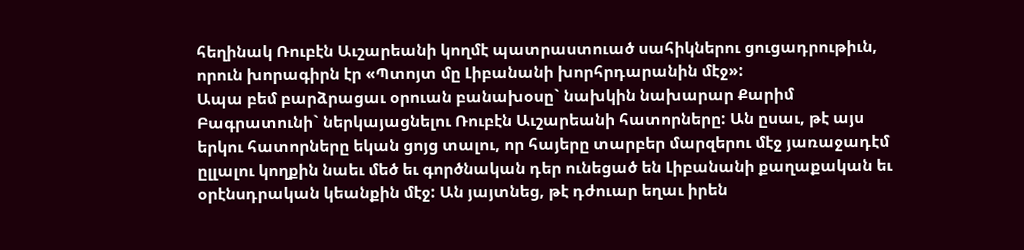հեղինակ Ռուբէն Աւշարեանի կողմէ պատրաստուած սահիկներու ցուցադրութիւն, որուն խորագիրն էր «Պտոյտ մը Լիբանանի խորհրդարանին մէջ»:
Ապա բեմ բարձրացաւ օրուան բանախօսը` նախկին նախարար Քարիմ Բագրատունի` ներկայացնելու Ռուբէն Աւշարեանի հատորները: Ան ըսաւ, թէ այս երկու հատորները եկան ցոյց տալու, որ հայերը տարբեր մարզերու մէջ յառաջադէմ ըլլալու կողքին նաեւ մեծ եւ գործնական դեր ունեցած են Լիբանանի քաղաքական եւ օրէնսդրական կեանքին մէջ: Ան յայտնեց, թէ դժուար եղաւ իրեն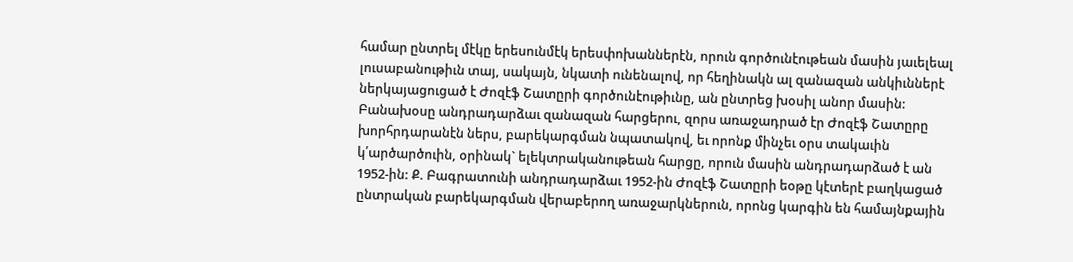համար ընտրել մէկը երեսունմէկ երեսփոխաններէն, որուն գործունէութեան մասին յաւելեալ լուսաբանութիւն տայ, սակայն, նկատի ունենալով, որ հեղինակն ալ զանազան անկիւններէ ներկայացուցած է Ժոզէֆ Շատըրի գործունէութիւնը, ան ընտրեց խօսիլ անոր մասին: Բանախօսը անդրադարձաւ զանազան հարցերու, զորս առաջադրած էր Ժոզէֆ Շատըրը խորհրդարանէն ներս, բարեկարգման նպատակով, եւ որոնք մինչեւ օրս տակաւին կ՛արծարծուին, օրինակ` ելեկտրականութեան հարցը, որուն մասին անդրադարձած է ան 1952-ին: Ք. Բագրատունի անդրադարձաւ 1952-ին Ժոզէֆ Շատըրի եօթը կէտերէ բաղկացած ընտրական բարեկարգման վերաբերող առաջարկներուն, որոնց կարգին են համայնքային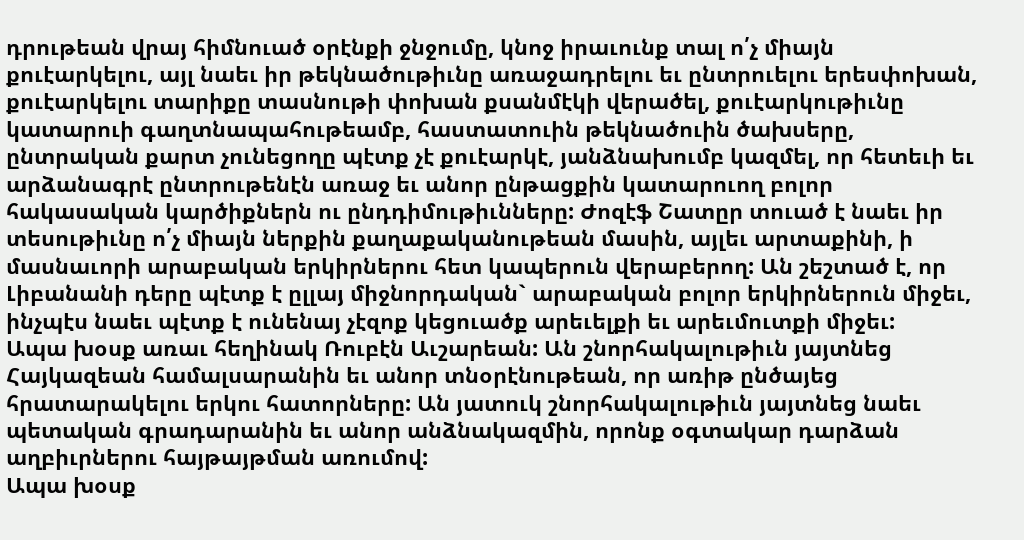դրութեան վրայ հիմնուած օրէնքի ջնջումը, կնոջ իրաւունք տալ ո՛չ միայն քուէարկելու, այլ նաեւ իր թեկնածութիւնը առաջադրելու եւ ընտրուելու երեսփոխան, քուէարկելու տարիքը տասնութի փոխան քսանմէկի վերածել, քուէարկութիւնը կատարուի գաղտնապահութեամբ, հաստատուին թեկնածուին ծախսերը, ընտրական քարտ չունեցողը պէտք չէ քուէարկէ, յանձնախումբ կազմել, որ հետեւի եւ արձանագրէ ընտրութենէն առաջ եւ անոր ընթացքին կատարուող բոլոր հակասական կարծիքներն ու ընդդիմութիւնները: Ժոզէֆ Շատըր տուած է նաեւ իր տեսութիւնը ո՛չ միայն ներքին քաղաքականութեան մասին, այլեւ արտաքինի, ի մասնաւորի արաբական երկիրներու հետ կապերուն վերաբերող: Ան շեշտած է, որ Լիբանանի դերը պէտք է ըլլայ միջնորդական` արաբական բոլոր երկիրներուն միջեւ, ինչպէս նաեւ պէտք է ունենայ չէզոք կեցուածք արեւելքի եւ արեւմուտքի միջեւ:
Ապա խօսք առաւ հեղինակ Ռուբէն Աւշարեան: Ան շնորհակալութիւն յայտնեց Հայկազեան համալսարանին եւ անոր տնօրէնութեան, որ առիթ ընծայեց հրատարակելու երկու հատորները: Ան յատուկ շնորհակալութիւն յայտնեց նաեւ պետական գրադարանին եւ անոր անձնակազմին, որոնք օգտակար դարձան աղբիւրներու հայթայթման առումով:
Ապա խօսք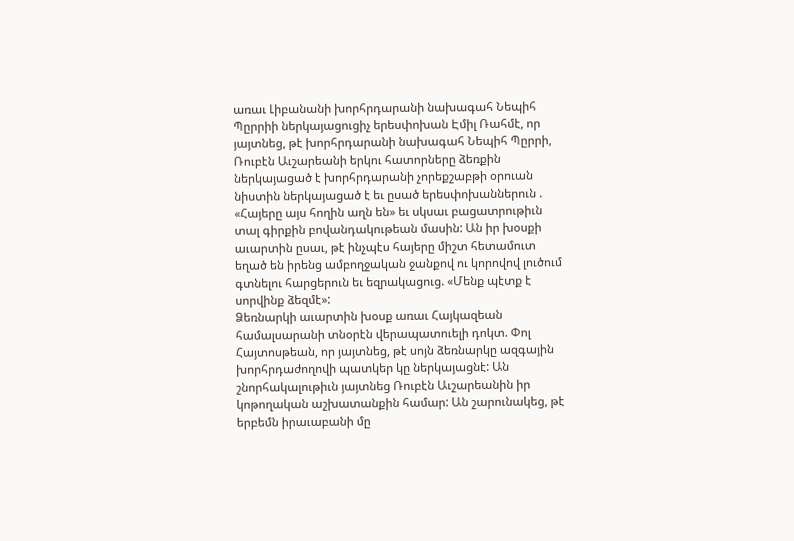առաւ Լիբանանի խորհրդարանի նախագահ Նեպիհ Պըրրիի ներկայացուցիչ երեսփոխան Էմիլ Ռահմէ, որ յայտնեց, թէ խորհրդարանի նախագահ Նեպիհ Պըրրի, Ռուբէն Աւշարեանի երկու հատորները ձեռքին ներկայացած է խորհրդարանի չորեքշաբթի օրուան նիստին ներկայացած է եւ ըսած երեսփոխաններուն . «Հայերը այս հողին աղն են» եւ սկսաւ բացատրութիւն տալ գիրքին բովանդակութեան մասին: Ան իր խօսքի աւարտին ըսաւ, թէ ինչպէս հայերը միշտ հետամուտ եղած են իրենց ամբողջական ջանքով ու կորովով լուծում գտնելու հարցերուն եւ եզրակացուց. «Մենք պէտք է սորվինք ձեզմէ»:
Ձեռնարկի աւարտին խօսք առաւ Հայկազեան համալսարանի տնօրէն վերապատուելի դոկտ. Փոլ Հայտոսթեան, որ յայտնեց, թէ սոյն ձեռնարկը ազգային խորհրդաժողովի պատկեր կը ներկայացնէ: Ան շնորհակալութիւն յայտնեց Ռուբէն Աւշարեանին իր կոթողական աշխատանքին համար: Ան շարունակեց, թէ երբեմն իրաւաբանի մը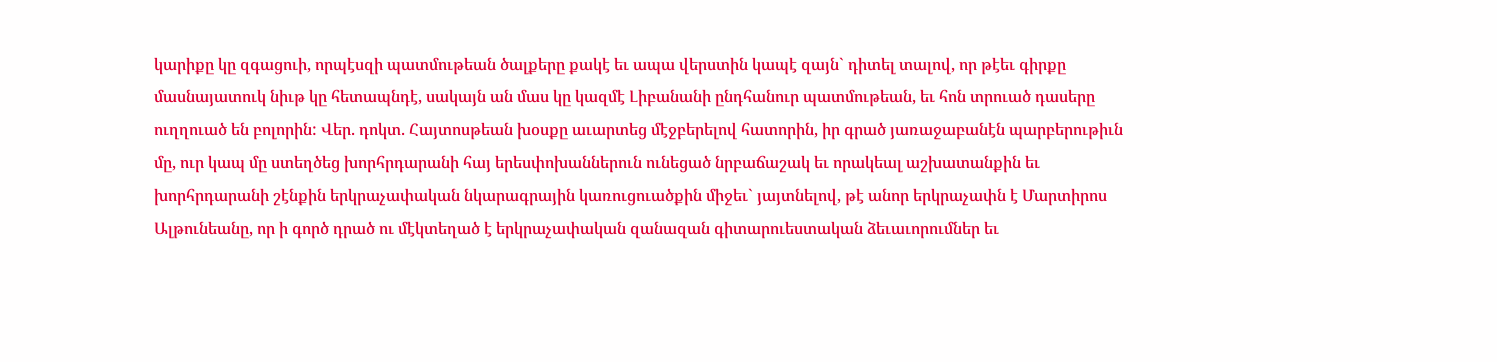կարիքը կը զգացուի, որպէսզի պատմութեան ծալքերը քակէ եւ ապա վերստին կապէ զայն` դիտել տալով, որ թէեւ գիրքը մասնայատուկ նիւթ կը հետապնդէ, սակայն ան մաս կը կազմէ Լիբանանի ընդհանուր պատմութեան, եւ հոն տրուած դասերը ուղղուած են բոլորին: Վեր. դոկտ. Հայտոսթեան խօսքը աւարտեց մէջբերելով հատորին, իր գրած յառաջաբանէն պարբերութիւն մը, ուր կապ մը ստեղծեց խորհրդարանի հայ երեսփոխաններուն ունեցած նրբաճաշակ եւ որակեալ աշխատանքին եւ խորհրդարանի շէնքին երկրաչափական նկարագրային կառուցուածքին միջեւ` յայտնելով, թէ անոր երկրաչափն է Մարտիրոս Ալթունեանը, որ ի գործ դրած ու մէկտեղած է երկրաչափական զանազան գիտարուեստական ձեւաւորումներ եւ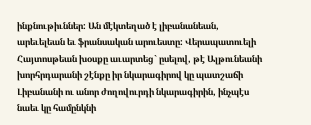ինքնութիւններ: Ան մէկտեղած է լիբանանեան, արեւելեան եւ ֆրանսական արուեստը: Վերապատուելի Հայտոսթեան խօսքը աւարտեց` ըսելով, թէ Ալթունեանի խորհրդարանի շէնքը իր նկարագիրով կը պատշաճի Լիբանանի ու անոր ժողովուրդի նկարագիրին, ինչպէս նաեւ կը համընկնի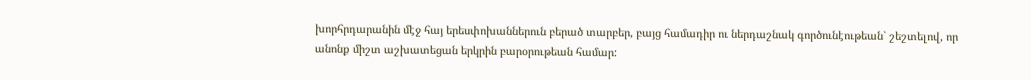խորհրդարանին մէջ հայ երեսփոխաններուն բերած տարբեր, բայց համադիր ու ներդաշնակ գործունէութեան` շեշտելով, որ անոնք միշտ աշխատեցան երկրին բարօրութեան համար: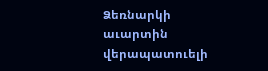Ձեռնարկի աւարտին վերապատուելի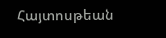Հայտոսթեան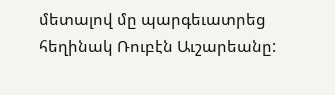մետալով մը պարգեւատրեց հեղինակ Ռուբէն Աւշարեանը: